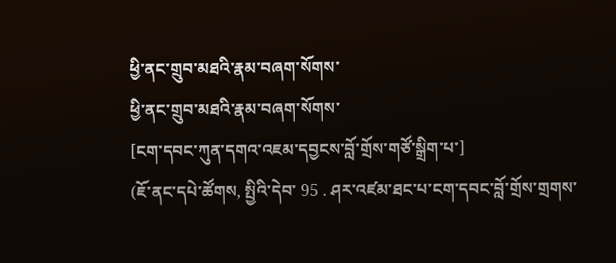ཕྱི་ནང་གྲུབ་མཐའི་རྣམ་བཞག་སོགས་
ཕྱི་ནང་གྲུབ་མཐའི་རྣམ་བཞག་སོགས་
[ངག་དབང་ཀུན་དགའ་འཇམ་དབྱངས་བློ་གྲོས་གཙོ་སྒྲིག་པ་]
(ཇོ་ནང་དཔེ་ཚོགས, སྤྱིའི་དེབ་ 95 . ཤར་འཛམ་ཐང་པ་ངག་དབང་བློ་གྲོས་གྲགས་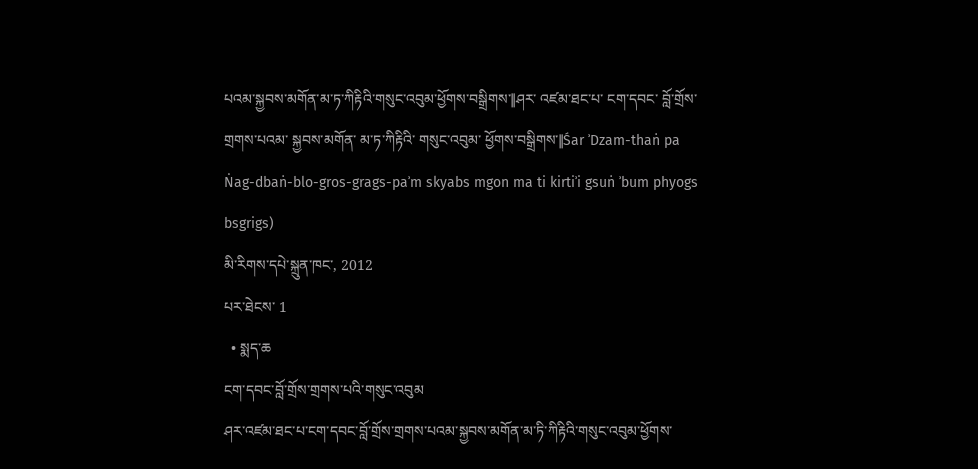པའམ་སྐྱབས་མགོན་མ་ཏ་ཀིརྟིའི་གསུང་འབུམ་ཕྱོགས་བསྒྲིགས་||ཤར་ འཛམ་ཐང་པ་ ངག་དབང་ བློ་གྲོས་ གྲགས་པའམ་ སྐྱབས་མགོན་ མ་ཏ་ཀིརྟིའི་ གསུང་འབུམ་ ཕྱོགས་བསྒྲིགས་||Śar ʾDzam-thaṅ pa Ṅag-dbaṅ-blo-gros-grags-paʾm skyabs mgon ma ti kirtiʾi gsuṅ ʾbum phyogs bsgrigs)
མི་རིགས་དཔེ་སྐྲུན་ཁང་, 2012
པར་ཐེངས་ 1
  • སྨད་ཆ
ངག་དབང་བློ་གྲོས་གྲགས་པའི་གསུང་འབུམ
ཤར་འཛམ་ཐང་པ་ངག་དབང་བློ་གྲོས་གྲགས་པའམ་སྐྱབས་མགོན་མ་ཏི་ཀིརྟིའི་གསུང་འབུམ་ཕྱོགས་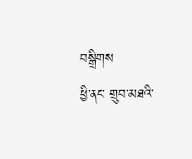བསྒྲིགས
ཕྱི་ནང་ གྲུབ་མཐའི་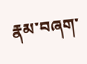རྣམ་བཞག་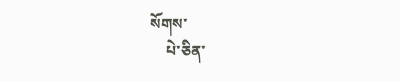སོགས་
    པེ་ཅིན་